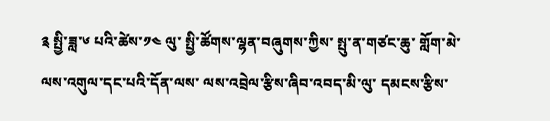༉ སྤྱི་ཟླ་༦ པའི་ཚེས་༡༤ ལུ་ སྤྱི་ཚོགས་ལྷན་བཞུགས་ཀྱིས་ སྤུ་ན་གཙང་ཆུ་ གློག་མེ་ལས་འགུལ་དང་པའི་དོན་ལས་ ལས་འབྲེལ་རྩིས་ཞིབ་འབད་མི་ལུ་ དམངས་རྩིས་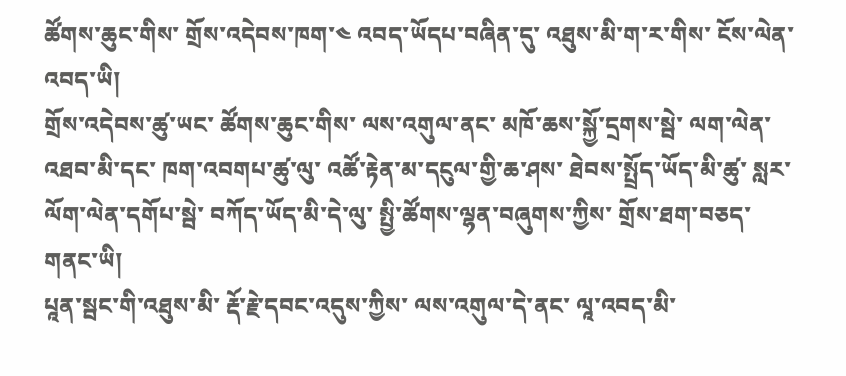ཚོགས་ཆུང་གིས་ གྲོས་འདེབས་ཁག་༤ འབད་ཡོདཔ་བཞིན་དུ་ འཐུས་མི་ག་ར་གིས་ ངོས་ལེན་འབད་ཡི།
གྲོས་འདེབས་ཚུ་ཡང་ ཚོགས་ཆུང་གིས་ ལས་འགུལ་ནང་ མཁོ་ཆས་སྐྱོ་དྲགས་སྦེ་ ལག་ལེན་འཐབ་མི་དང་ ཁག་འབགཔ་ཚུ་ལུ་ འཚོ་རྟེན་མ་དངུལ་གྱི་ཆ་ཤས་ ཐེབས་སྤྲོད་ཡོད་མི་ཚུ་ སླར་ལོག་ལེན་དགོཔ་སྦེ་ བཀོད་ཡོད་མི་དེ་ལུ་ སྤྱི་ཚོགས་ལྷན་བཞུགས་ཀྱིས་ གྲོས་ཐག་བཅད་གནང་ཡི།
པཱན་སྦང་གི་འཐུས་མི་ རྡོ་རྗེ་དབང་འདུས་ཀྱིས་ ལས་འགུལ་དེ་ནང་ ལཱ་འབད་མི་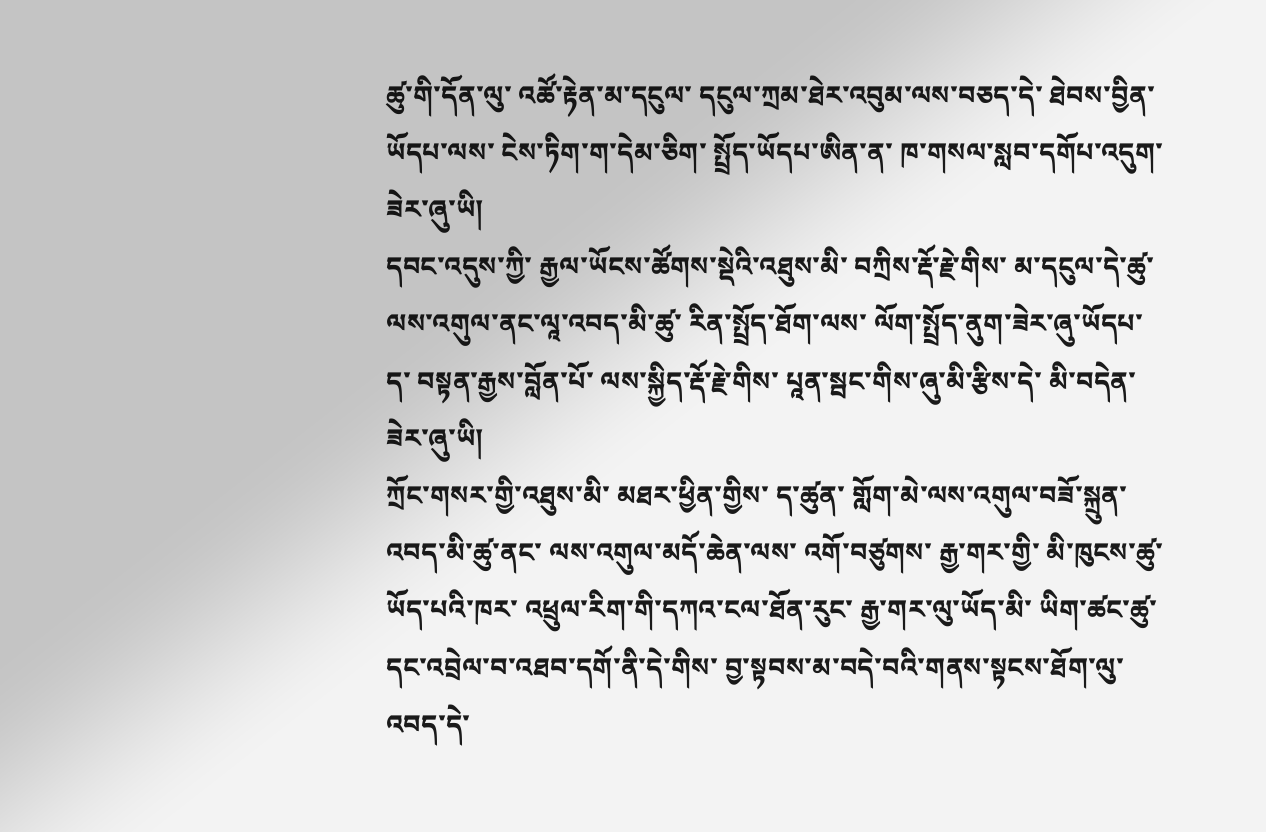ཚུ་གི་དོན་ལུ་ འཚོ་རྟེན་མ་དངུལ་ དངུལ་ཀྲམ་ཐེར་འབུམ་ལས་བཅད་དེ་ ཐེབས་བྱིན་ཡོདཔ་ལས་ ངེས་ཏིག་ག་དེམ་ཅིག་ སྤྲོད་ཡོདཔ་ཨིན་ན་ ཁ་གསལ་སླབ་དགོཔ་འདུག་ཟེར་ཞུ་ཡི།
དབང་འདུས་ཀྱི་ རྒྱལ་ཡོངས་ཚོགས་སྡེའི་འཐུས་མི་ བཀྲིས་རྡོ་རྗེ་གིས་ མ་དངུལ་དེ་ཚུ་ ལས་འགུལ་ནང་ལཱ་འབད་མི་ཚུ་ རིན་སྤྲོད་ཐོག་ལས་ ལོག་སྤྲོད་ནུག་ཟེར་ཞུ་ཡོདཔ་ད་ བསྟན་རྒྱས་བློན་པོ་ ལས་སྐྱིད་རྡོ་རྗེ་གིས་ པཱན་སྦང་གིས་ཞུ་མི་རྩིས་དེ་ མི་བདེན་ཟེར་ཞུ་ཡི།
ཀྲོང་གསར་གྱི་འཐུས་མི་ མཐར་ཕྱིན་གྱིས་ ད་ཚུན་ གློག་མེ་ལས་འགུལ་བཟོ་སྐྲུན་འབད་མི་ཚུ་ནང་ ལས་འགུལ་མདོ་ཆེན་ལས་ འགོ་བཙུགས་ རྒྱ་གར་གྱི་ མི་ཁུངས་ཚུ་ཡོད་པའི་ཁར་ འཕྲུལ་རིག་གི་དཀའ་ངལ་ཐོན་རུང་ རྒྱ་གར་ལུ་ཡོད་མི་ ཡིག་ཚང་ཚུ་དང་འབྲེལ་བ་འཐབ་དགོ་ནི་དེ་གིས་ བྱ་སྟབས་མ་བདེ་བའི་གནས་སྟངས་ཐོག་ལུ་ འབད་དེ་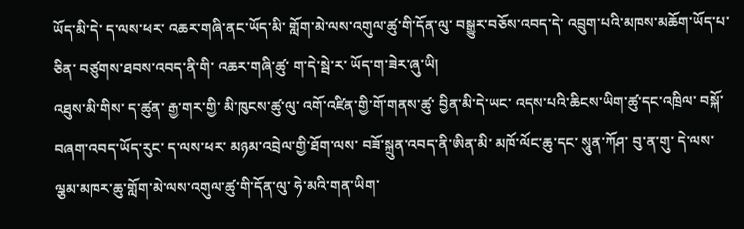ཡོད་མི་དེ་ ད་ལས་ཕར་ འཆར་གཞི་ནང་ཡོད་མི་ གློག་མེ་ལས་འགུལ་ཚུ་གི་དོན་ལུ་ བསྒྱུར་བཅོས་འབད་དེ་ འབྲུག་པའི་མཁས་མཆོག་ཡོད་པ་ཅིན་ བཙུགས་ཐབས་འབད་ནི་གི་ འཆར་གཞི་ཚུ་ ག་དེ་སྦེ་ར་ ཡོད་ག་ཟེར་ཞུ་ཡི།
འཐུས་མི་གིས་ ད་ཚུན་ རྒྱ་གར་གྱི་ མི་ཁུངས་ཚུ་ལུ་ འགོ་འཛིན་གྱི་གོ་གནས་ཚུ་ བྱིན་མི་དེ་ཡང་ འདས་པའི་ཆིངས་ཡིག་ཚུ་དང་འཁྲིལ་ བསྐོ་བཞག་འབད་ཡོད་རུང་ ད་ལས་ཕར་ མཉམ་འབྲེལ་གྱི་ཐོག་ལས་ བཟོ་སྐྲུན་འབད་ནི་ཨིན་མི་ མཁོ་ལོང་ཆུ་དང་ སཱུན་ཀོཤ་ བུ་ན་གུ་ དེ་ལས་ ལྕམ་མཁར་ཆུ་གློག་མེ་ལས་འགུལ་ཚུ་གི་དོན་ལུ་ ཧེ་མའི་གན་ཡིག་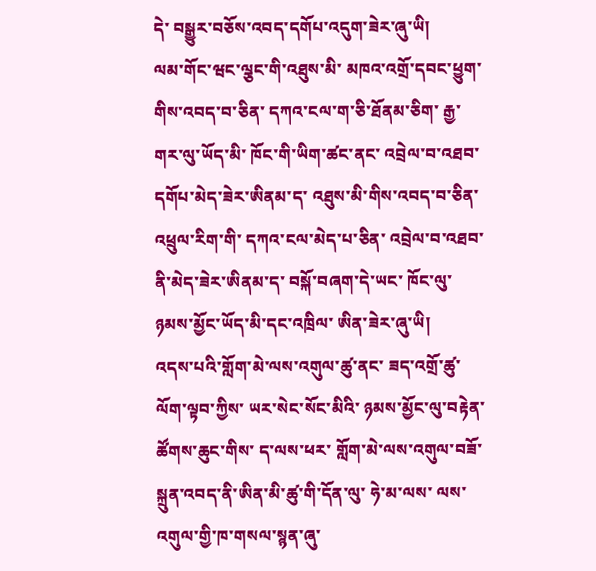དེ་ བསྒྱུར་བཅོས་འབད་དགོཔ་འདུག་ཟེར་ཞུ་ཡི།
ལམ་གོང་ཝང་ལྕང་གི་འཐུས་མི་ མཁའ་འགྲོ་དབང་ཕྱུག་གིས་འབད་བ་ཅིན་ དཀའ་ངལ་ག་ཅི་ཐོནམ་ཅིག་ རྒྱ་གར་ལུ་ཡོད་མི་ ཁོང་གི་ཡིག་ཚང་ནང་ འབྲེལ་བ་འཐབ་དགོཔ་མེད་ཟེར་ཨིནམ་ད་ འཐུས་མི་གིས་འབད་བ་ཅིན་ འཕྲུལ་རིག་གི་ དཀའ་ངལ་མེད་པ་ཅིན་ འབྲེལ་བ་འཐབ་ནི་མེད་ཟེར་ཨིནམ་ད་ བསྐོ་བཞག་དེ་ཡང་ ཁོང་ལུ་ ཉམས་མྱོང་ཡོད་མི་དང་འཁྲིལ་ ཨིན་ཟེར་ཞུ་ཡི།
འདས་པའི་གློག་མེ་ལས་འགུལ་ཚུ་ནང་ ཟད་འགྲོ་ཚུ་ ལོག་ལྟབ་ཀྱིས་ ཡར་སེང་སོང་མིའི་ ཉམས་མྱོང་ལུ་བརྟེན་ ཚོགས་ཆུང་གིས་ ད་ལས་ཕར་ གློག་མེ་ལས་འགུལ་བཟོ་སྐྲུན་འབད་ནི་ཨིན་མི་ཚུ་གི་དོན་ལུ་ ཧེ་མ་ལས་ ལས་འགུལ་གྱི་ཁ་གསལ་སྙན་ཞུ་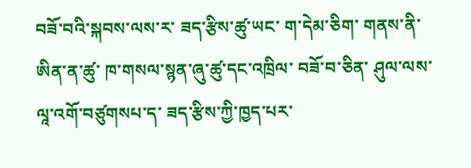བཟོ་བའི་སྐབས་ལས་ར་ ཟད་རྩིས་ཚུ་ཡང་ ག་དེམ་ཅིག་ གནས་ནི་ཨིན་ན་ཚུ་ ཁ་གསལ་སྙན་ཞུ་ཚུ་དང་འཁྲིལ་ བཟོ་བ་ཅིན་ ཤུལ་ལས་ ལཱ་འགོ་བཙུགསཔ་ད་ ཟད་རྩིས་ཀྱི་ཁྱད་པར་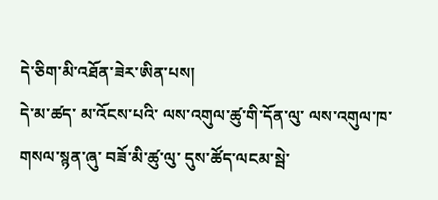དེ་ཅིག་མི་འཐོན་ཟེར་ཨིན་པས།
དེ་མ་ཚད་ མ་འོངས་པའི་ ལས་འགུལ་ཚུ་གི་དོན་ལུ་ ལས་འགུལ་ཁ་གསལ་སྙན་ཞུ་ བཟོ་མི་ཚུ་ལུ་ དུས་ཚོད་ལངམ་སྦེ་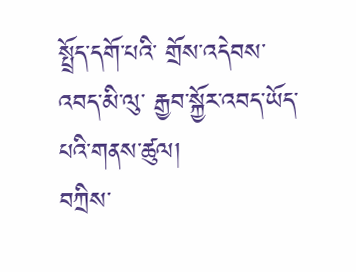སྤྲོད་དགོ་པའི་ གྲོས་འདེབས་འབད་མི་ལུ་ རྒྱབ་སྐྱོར་འབད་ཡོད་པའི་གནས་ཚུལ།
བཀྲིས་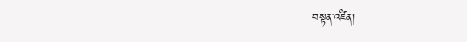བསྟན་འཛིན།